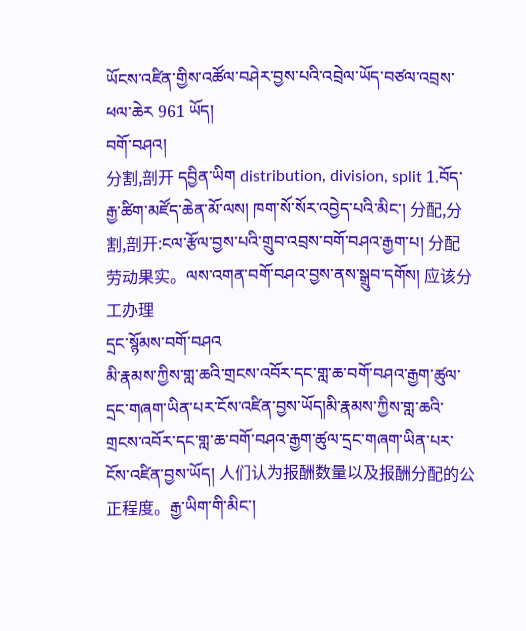ཡོངས་འཛིན་གྱིས་འཚོལ་བཤེར་བྱས་པའི་འབྲེལ་ཡོད་བཙལ་འབྲས་ཕལ་ཆེར 961 ཡོད།
བགོ་བཤའ།
分割,剖开 དབྱིན་ཡིག distribution, division, split 1.བོད་རྒྱ་ཚིག་མཛོད་ཆེན་མོ་ལས། ཁག་སོ་སོར་འབྱེད་པའི་མིང་། 分配,分割,剖开:ངལ་རྩོལ་བྱས་པའི་གྲུབ་འབྲས་བགོ་བཤའ་རྒྱག་པ། 分配劳动果实。ལས་འགན་བགོ་བཤའ་བྱས་ནས་སྒྲུབ་དགོས། 应该分工办理
དྲང་སྙོམས་བགོ་བཤའ
མི་རྣམས་ཀྱིས་གླ་ཆའི་གྲངས་འབོར་དང་གླ་ཆ་བགོ་བཤའ་རྒྱག་ཚུལ་དྲང་གཞག་ཡིན་པར་ངོས་འཛིན་བྱས་ཡོད།མི་རྣམས་ཀྱིས་གླ་ཆའི་གྲངས་འབོར་དང་གླ་ཆ་བགོ་བཤའ་རྒྱག་ཚུལ་དྲང་གཞག་ཡིན་པར་ངོས་འཛིན་བྱས་ཡོད། 人们认为报酬数量以及报酬分配的公正程度。རྒྱ་ཡིག་གི་མིང་།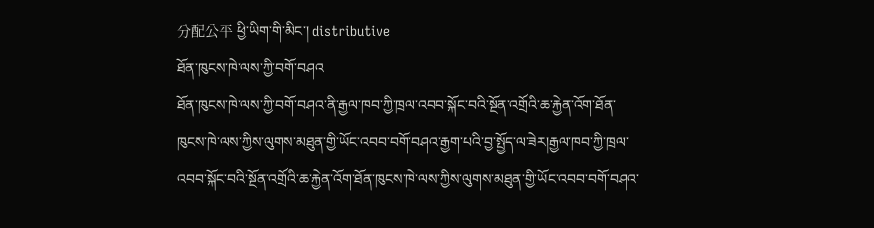分配公平 ཕྱི་ཡིག་གི་མིང་། distributive
ཐོན་ཁུངས་ཁེ་ལས་ཀྱི་བགོ་བཤའ
ཐོན་ཁུངས་ཁེ་ལས་ཀྱི་བགོ་བཤའ་ནི་རྒྱལ་ཁབ་ཀྱི་ཁྲལ་འབབ་སྐོང་བའི་སྔོན་འགྲོའི་ཆ་རྐྱེན་འོག་ཐོན་ཁུངས་ཁེ་ལས་ཀྱིས་ལུགས་མཐུན་གྱི་ཡོང་འབབ་བགོ་བཤའ་རྒྱག་པའི་བྱ་སྤྱོད་ལ་ཟེར།རྒྱལ་ཁབ་ཀྱི་ཁྲལ་འབབ་སྐོང་བའི་སྔོན་འགྲོའི་ཆ་རྐྱེན་འོག་ཐོན་ཁུངས་ཁེ་ལས་ཀྱིས་ལུགས་མཐུན་གྱི་ཡོང་འབབ་བགོ་བཤའ་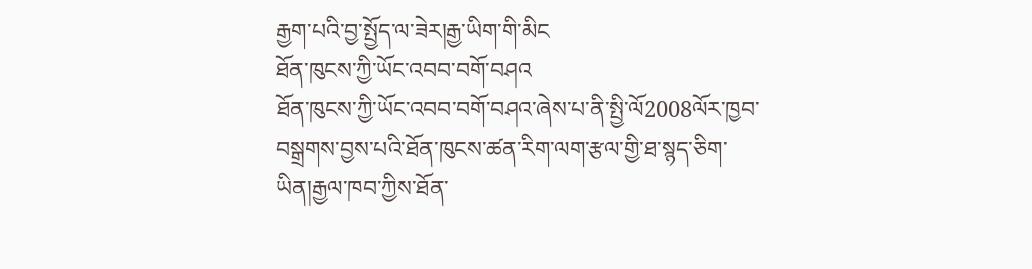རྒྱག་པའི་བྱ་སྤྱོད་ལ་ཟེར།རྒྱ་ཡིག་གི་མིང
ཐོན་ཁུངས་ཀྱི་ཡོང་འབབ་བགོ་བཤའ
ཐོན་ཁུངས་ཀྱི་ཡོང་འབབ་བགོ་བཤའ་ཞེས་པ་ནི་སྤྱི་ལོ2008ལོར་ཁྱབ་བསྒྲགས་བྱས་པའི་ཐོན་ཁུངས་ཚན་རིག་ལག་རྩལ་གྱི་ཐ་སྙད་ཅིག་ཡིན།རྒྱལ་ཁབ་ཀྱིས་ཐོན་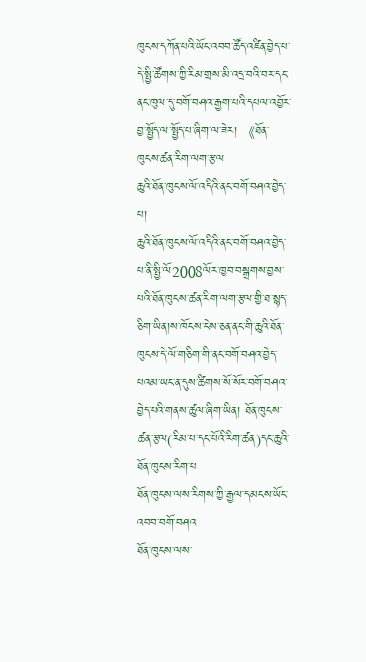ཁུངས་དཀོན་པའི་ཡོང་འབབ་ཚོད་འཛིན་བྱེད་པ་དེ་སྤྱི་ཚོགས་ཀྱི་རིམ་གྲས་མི་འདྲ་བའི་བར་དང་ནང་ཁུལ་དུ་བགོ་བཤའ་རྒྱག་པའི་དཔལ་འབྱོར་བྱ་སྤྱོད་ལ་སྤྱོད་པ་ཞིག་ལ་ཟེར། 《ཐོན་ཁུངས་ཚན་རིག་ལག་རྩལ
ཆུའི་ཐོན་ཁུངས་ལོ་འདིའི་ནང་བགོ་བཤའ་བྱེད་པ།
ཆུའི་ཐོན་ཁུངས་ལོ་འདིའི་ནང་བགོ་བཤའ་བྱེད་པ་ནི་སྤྱི་ལོ2008ལོར་ཁྱབ་བསྒྲགས་བྱས་པའི་ཐོན་ཁུངས་ཚན་རིག་ལག་རྩལ་གྱི་ཐ་སྙད་ཅིག་ཡིན།ས་ཁོངས་ངེས་ཅན་ནང་གི་ཆུའི་ཐོན་ཁུངས་དེ་ལོ་གཅིག་གི་ནང་བགོ་བཤའ་བྱེད་པའམ་ཡང་ན་དུས་ཚིགས་སོ་སོར་བགོ་བཤའ་བྱེད་པའི་གནས་ཚུལ་ཞིག་ཡིན། ཐོན་ཁུངས་ཚན་རྩལ(རིམ་པ་དང་པོའི་རིག་ཚན)དང་ཆུའི་ཐོན་ཁུངས་རིག་པ
ཐོན་ཁུངས་ལས་རིགས་ཀྱི་རྒྱལ་དམངས་ཡོང་འབབ་བགོ་བཤའ
ཐོན་ཁུངས་ལས་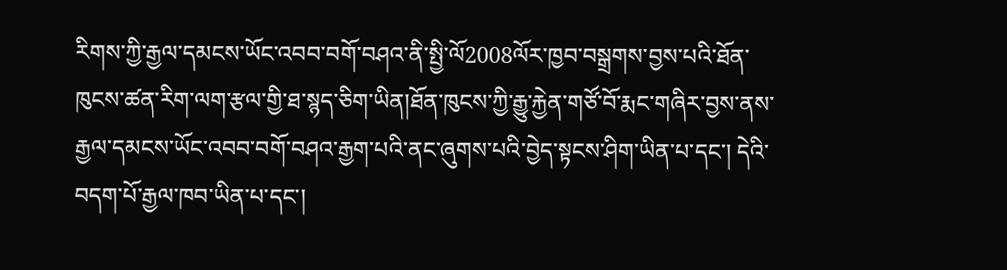རིགས་ཀྱི་རྒྱལ་དམངས་ཡོང་འབབ་བགོ་བཤའ་ནི་སྤྱི་ལོ2008ལོར་ཁྱབ་བསྒྲགས་བྱས་པའི་ཐོན་ཁུངས་ཚན་རིག་ལག་རྩལ་གྱི་ཐ་སྙད་ཅིག་ཡིན།ཐོན་ཁུངས་ཀྱི་རྒྱུ་རྐྱེན་གཙོ་བོ་རྨང་གཞིར་བྱས་ནས་རྒྱལ་དམངས་ཡོང་འབབ་བགོ་བཤའ་རྒྱག་པའི་ནང་ཞུགས་པའི་བྱེད་སྟངས་ཤིག་ཡིན་པ་དང་། དེའི་བདག་པོ་རྒྱལ་ཁབ་ཡིན་པ་དང་།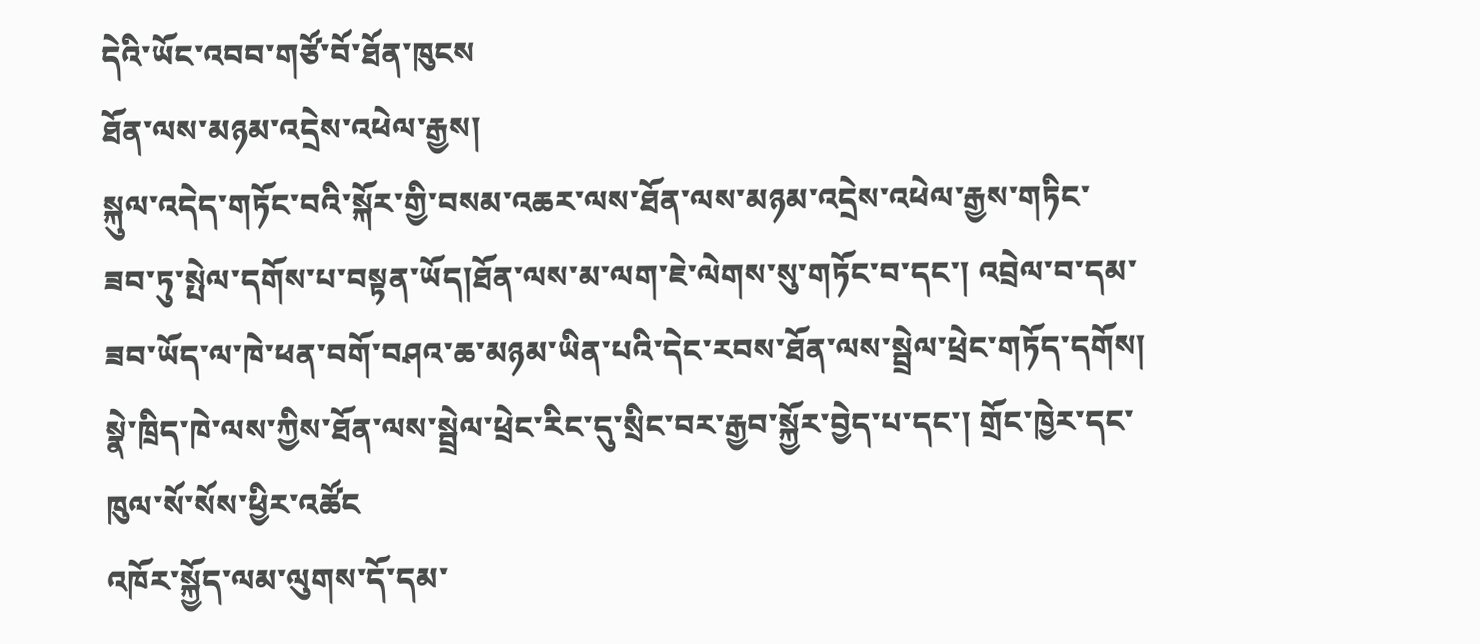དེའི་ཡོང་འབབ་གཙོ་བོ་ཐོན་ཁུངས
ཐོན་ལས་མཉམ་འདྲེས་འཕེལ་རྒྱས།
སྐུལ་འདེད་གཏོང་བའི་སྐོར་གྱི་བསམ་འཆར་ལས་ཐོན་ལས་མཉམ་འདྲེས་འཕེལ་རྒྱས་གཏིང་ཟབ་ཏུ་སྤེལ་དགོས་པ་བསྟན་ཡོད།ཐོན་ལས་མ་ལག་ཇེ་ལེགས་སུ་གཏོང་བ་དང་། འབྲེལ་བ་དམ་ཟབ་ཡོད་ལ་ཁེ་ཕན་བགོ་བཤའ་ཆ་མཉམ་ཡིན་པའི་དེང་རབས་ཐོན་ལས་སྦྲེལ་ཕྲེང་གཏོད་དགོས། སྣེ་ཁྲིད་ཁེ་ལས་ཀྱིས་ཐོན་ལས་སྦྲེལ་ཕྲེང་རིང་དུ་སྲིང་བར་རྒྱབ་སྐྱོར་བྱེད་པ་དང་། གྲོང་ཁྱེར་དང་ཁུལ་སོ་སོས་ཕྱིར་འཚོང
འཁོར་སྐྱོད་ལམ་ལུགས་དོ་དམ་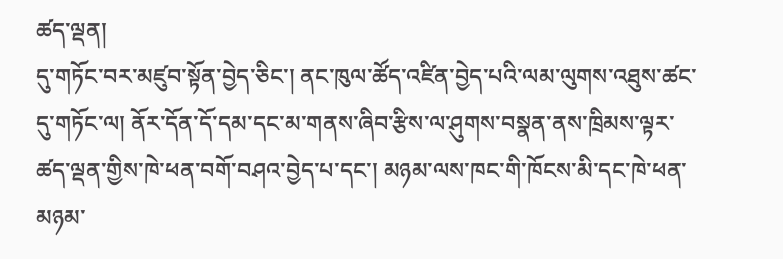ཚད་ལྡན།
དུ་གཏོང་བར་མཛུབ་སྟོན་བྱེད་ཅིང་། ནང་ཁུལ་ཚོད་འཛིན་བྱེད་པའི་ལམ་ལུགས་འཐུས་ཚང་དུ་གཏོང་ལ། ནོར་དོན་དོ་དམ་དང་མ་གནས་ཞིབ་རྩིས་ལ་ཤུགས་བསྣན་ནས་ཁྲིམས་ལྟར་ཚད་ལྡན་གྱིས་ཁེ་ཕན་བགོ་བཤའ་བྱེད་པ་དང་། མཉམ་ལས་ཁང་གི་ཁོངས་མི་དང་ཁེ་ཕན་མཉམ་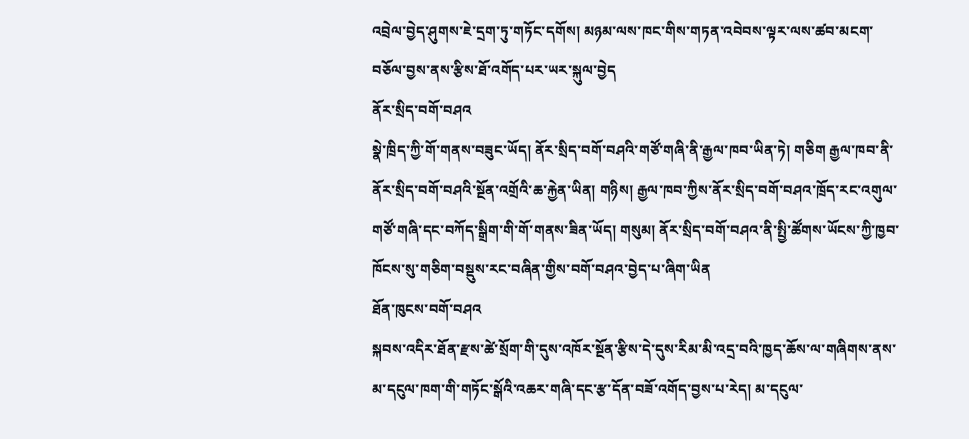འབྲེལ་བྱེད་ཤུགས་ཇེ་དྲག་ཏུ་གཏོང་དགོས། མཉམ་ལས་ཁང་གིས་གཏན་འབེབས་ལྟར་ལས་ཚབ་མངག་བཅོལ་བྱས་ནས་རྩིས་ཐོ་འགོད་པར་ཡར་སྐུལ་བྱེད
ནོར་སྲིད་བགོ་བཤའ
སྣེ་ཁྲིད་ཀྱི་གོ་གནས་བཟུང་ཡོད། ནོར་སྲིད་བགོ་བཤའི་གཙོ་གཞི་ནི་རྒྱལ་ཁབ་ཡིན་ཏེ། གཅིག རྒྱལ་ཁབ་ནི་ནོར་སྲིད་བགོ་བཤའི་སྔོན་འགྲོའི་ཆ་རྐྱེན་ཡིན། གཉིས། རྒྱལ་ཁབ་ཀྱིས་ནོར་སྲིད་བགོ་བཤའ་ཁྲོད་རང་འགུལ་གཙོ་གཞི་དང་བཀོད་སྒྲིག་གི་གོ་གནས་ཟིན་ཡོད། གསུམ། ནོར་སྲིད་བགོ་བཤའ་ནི་སྤྱི་ཚོགས་ཡོངས་ཀྱི་ཁྱབ་ཁོངས་སུ་གཅིག་བསྡུས་རང་བཞིན་གྱིས་བགོ་བཤའ་བྱེད་པ་ཞིག་ཡིན
ཐོན་ཁུངས་བགོ་བཤའ
སྐབས་འདིར་ཐོན་རྫས་ཚེ་སྲོག་གི་དུས་འཁོར་སྔོན་རྩིས་དེ་དུས་རིམ་མི་འདྲ་བའི་ཁྱད་ཆོས་ལ་གཞིགས་ནས་མ་དངུལ་ཁག་གི་གཏོང་སྒོའི་འཆར་གཞི་དང་རྩ་དོན་བཟོ་འགོད་བྱས་པ་རེད། མ་དངུལ་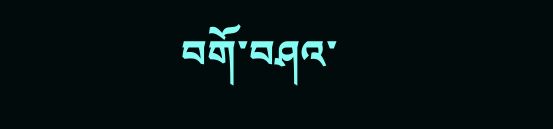བགོ་བཤའ་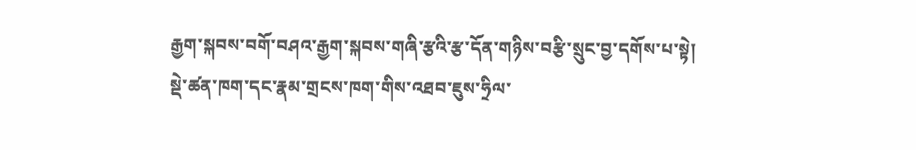རྒྱག་སྐབས་བགོ་བཤའ་རྒྱག་སྐབས་གཞི་རྩའི་རྩ་དོན་གཉིས་བརྩི་སྲུང་བྱ་དགོས་པ་སྟེ། སྡེ་ཚན་ཁག་དང་རྣམ་གྲངས་ཁག་གིས་འཐབ་ཇུས་ཧྲིལ་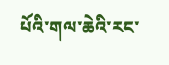པོའི་གལ་ཆེའི་རང་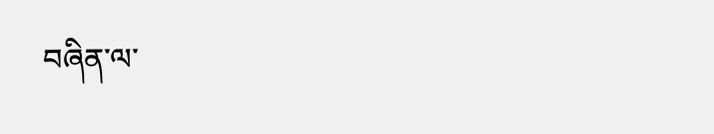བཞིན་ལ་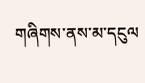གཞིགས་ནས་མ་དངུལ